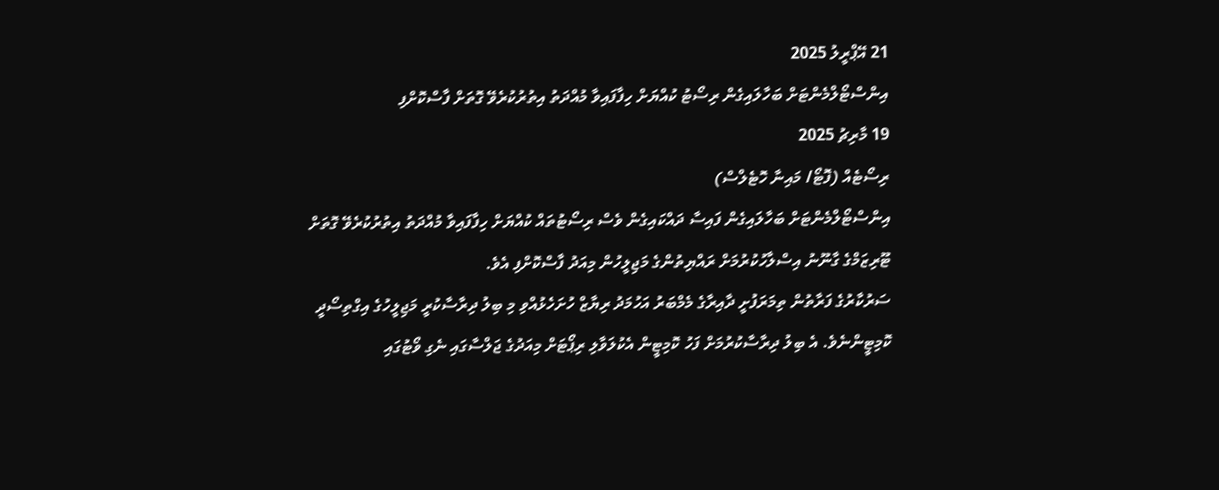21 އޭޕްރީލު 2025
އިންސްޓޯލްމެންޓަށް ބަހާލައިގެން ރިސޯޓު ކުއްޔަށް ހިފާފައިވާ މުއްދަތު އިތުރުކުރެވޭ ގޮތަށް ފާސްކޮށްފި
19 މާރިޗު 2025
ރިސޯޓެއް (ފޮޓޯ/ މައިނާ ހޮޓެލްސް)
އިންސްޓޯލްމެންޓަށް ބަހާލައިގެން ފައިސާ ދައްކައިގެން ވެސް ރިސޯޓުތައް ކުއްޔަށް ހިފާފައިވާ މުއްދަތު އިތުރުކުރެވޭ ގޮތަށް ޓޫރިޒަމްގެ ގާނޫނު އިސްލާހުކުރުމަށް ރައްޔިތުންގެ މަޖިލީހުން މިއަދު ފާސްކޮށްފި އެވެ.
ސަރުކާރުގެ ފަރާތުން ތިމަރަފުށީ ދާއިރާގެ މެމްބަރު އަހުމަދު ރިޔާޒް ހުށަހެޅުއްވި މި ބިލު ދިރާސާކުރީ މަޖިލީހުގެ އިގްތިސޯދީ ކޮމިޓީންނެވެ. އެ ބިލު ދިރާސާކުރުމަށް ފަހު ކޮމިޓީން އެކުލަވާލި ރިޕޯޓަށް މިއަދުގެ ޖަލްސާގައި ނެގި ވޯޓުގައި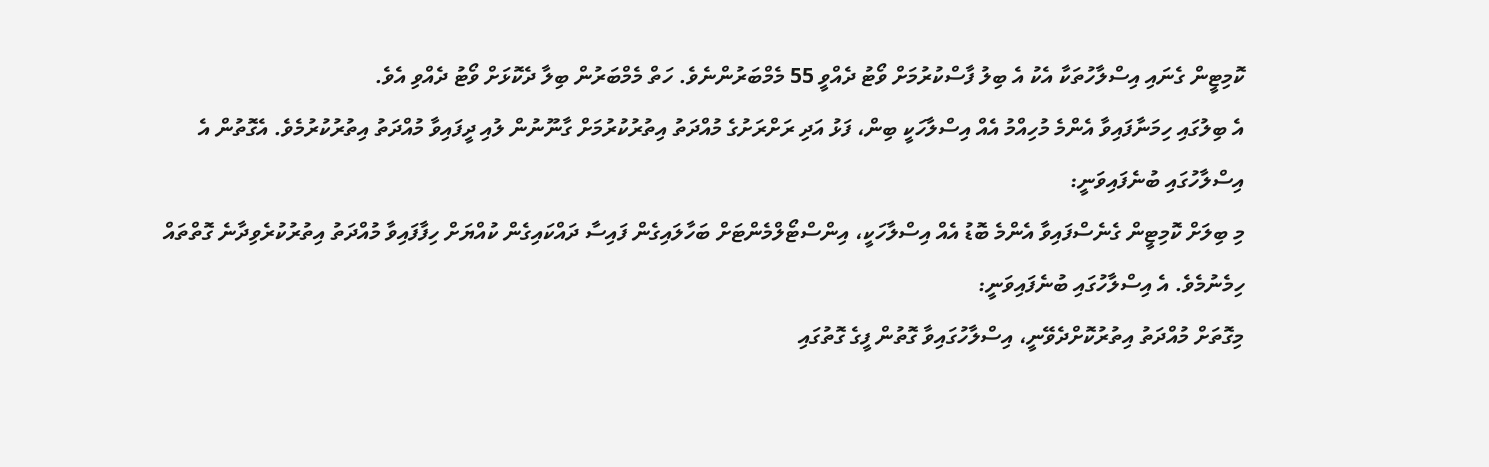ކޮމިޓީން ގެނައި އިސްލާހުތަކާ އެކު އެ ބިލު ފާސްކުރުމަށް ވޯޓު ދެއްވީ 55 މެމްބަރުންނެވެ. ހަތް މެމްބަރުން ބިލާ ދެކޮޅަށް ވޯޓު ދެއްވި އެވެ.
އެ ބިލުގައި ހިމަނާފައިވާ އެންމެ މުހިއްމު އެއް އިސްލާހަކީ ބިން، ފަޅު އަދި ރަށްރަށުގެ މުއްދަތު އިތުރުކުރުމަށް ގާނޫނުން ލުއި ދީފައިވާ މުއްދަތު އިތުރުކުރުމެވެ. އެގޮތުން އެ އިސްލާހުގައި ބުނެފައިވަނީ:
މި ބިލަށް ކޮމިޓީން ގެނެސްފައިވާ އެންމެ ބޮޑު އެއް އިސްލާހަކީ، އިންސްޓޯލްމެންޓަށް ބަހާލައިގެން ފައިސާ ދައްކައިގެން ކުއްޔަށް ހިފާފައިވާ މުއްދަތު އިތުރުކުރެވިދާނެ ގޮތްތައް ހިމެނުމެވެ. އެ އިސްލާހުގައި ބުނެފައިވަނީ:
މިގޮތަށް މުއްދަތު އިތުރުކޮށްދެވޭނީ، އިސްލާހުގައިވާ ގޮތުން ފީގެ ގޮތުގައި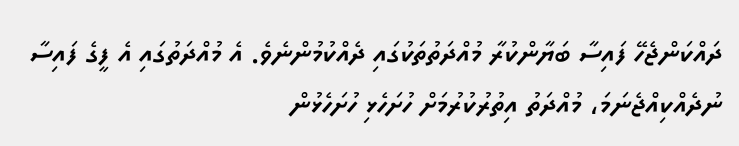ދައްކަންޖެހޭ ފައިސާ ބަޔާންކުރާ މުއްދަތުތަކުގައި ދެއްކުމުންނެވެ. އެ މުއްދަތުގައި އެ ފީގެ ފައިސާ ނުދެއްކިއްޖެނަމަ، މުއްދަތު އިތުރުކުރުމަށް ހުށަހެޅި ހުށަހެޅުން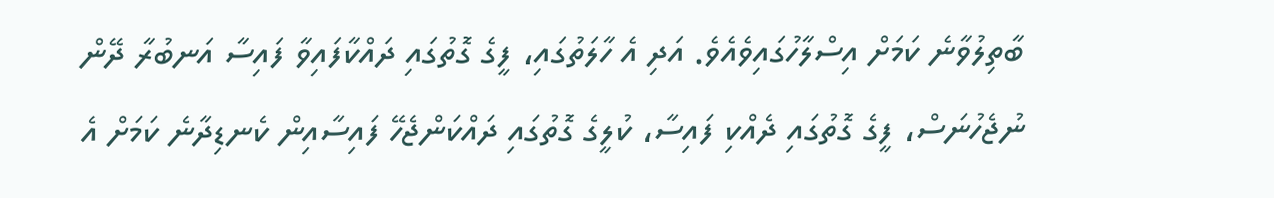ބާތިލުވާނެ ކަމަށް އިސްލާހުގައިވެއެވެ. އަދި އެ ހާލަތުގައި، ފީގެ ގޮތުގައި ދައްކާފައިވާ ފައިސާ އަނބުރާ ދޭން ނުޖެހުނަސް، ފީގެ ގޮތުގައި ދެއްކި ފައިސާ، ކުލީގެ ގޮތުގައި ދައްކަންޖެހޭ ފައިސާއިން ކެނޑިދާނެ ކަމަށް އެ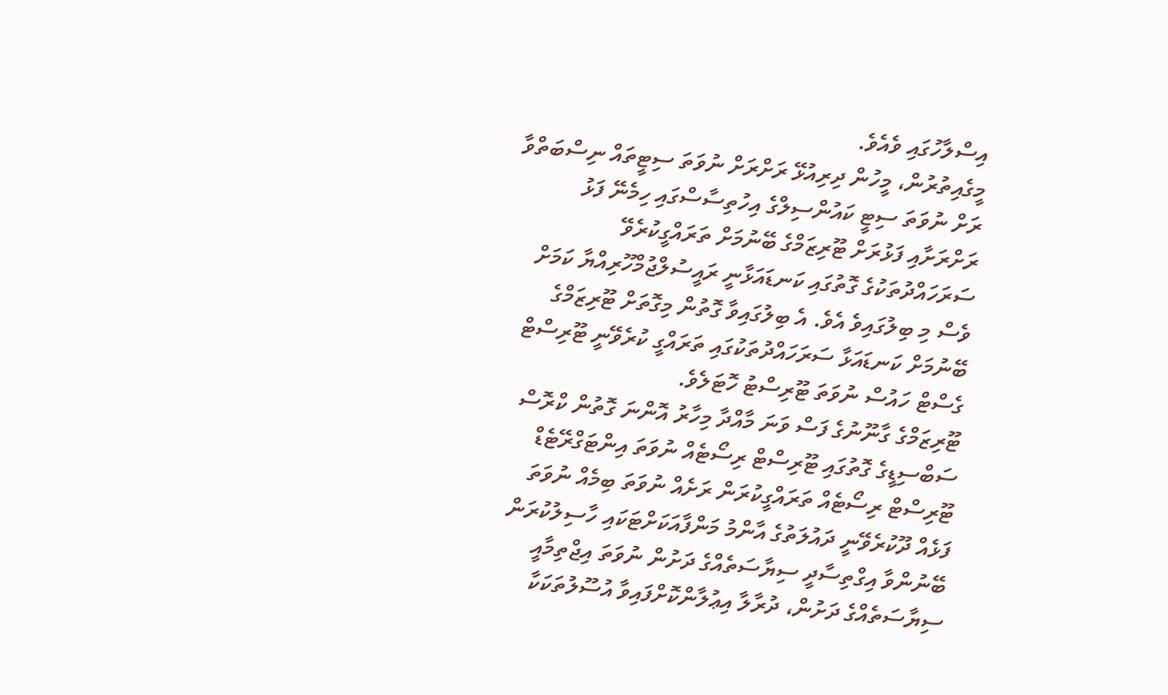އިސްލާހުގައި ވެއެވެ.
މީގެއިތުރުން، މީހުން ދިރިއުޅޭ ރަށްރަށް ނުވަތަ ސިޓީތައް ނިސްބަތްވާ ރަށް ނުވަތަ ސިޓީ ކައުންސިލްގެ އިހުތިސާސްގައި ހިމެނޭ ފަޅު ރަށްރަށާއި ފަޅުރަށް ޓޫރިޒަމްގެ ބޭނުމަށް ތަރައްގީކުރެވޭ ސަރަހައްދުތަކުގެ ގޮތުގައި ކަނޑައަޅާނީ ރައީސުލްޖުމްހޫރިއްޔާ ކަމަށް ވެސް މި ބިލުގައިވެ އެވެ. އެ ބިލުގައިވާ ގޮތުން މިގޮތަށް ޓޫރިޒަމްގެ ބޭނުމަށް ކަނޑައަޅާ ސަރަހައްދުތަކުގައި ތަރައްގީ ކުރެވޭނީ ޓޫރިސްޓް ގެސްޓް ހައުސް ނުވަތަ ޓޫރިސްޓު ހޮޓަލެވެ.
ޓޫރިޒަމްގެ ގާނޫނުގެ ފަސް ވަނަ މާއްދާ މިހާރު އޮންނަ ގޮތުން ކްރޮސް ސަބްސިޑީގެ ގޮތުގައި ޓޫރިސްޓް ރިސޯޓެއް ނުވަތަ އިންޓަގްރޭޓެޑް ޓޫރިސްޓް ރިސޯޓެއް ތަރައްގީކުރަން ރަށެއް ނުވަތަ ބިމެއް ނުވަތަ ފަޅެއް ދޫކުރެވޭނީ ދައުލަތުގެ އާންމު މަންފާއަކަށްޓަކައި ހާސިލުކުރަން ބޭނުންވާ އިގްތިސާދީ ސިޔާސަތެއްގެ ދަށުން ނުވަތަ އިޖްތިމާއީ ސިޔާސަތެއްގެ ދަށުން، ދުރާލާ އިޢުލާންކޮށްފައިވާ އުސޫލުތަކަކާ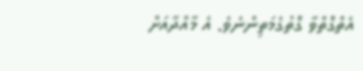އެތްގޮތްވާ ގޮތުގެމަތިންނެވެ. އެ މާއްދާއަށް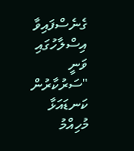ގެނެސްފައިވާ އިސްލާހުގައި ވަނީ "ސަރުކާރުން ކަނޑައަޅާ މުހިއްމު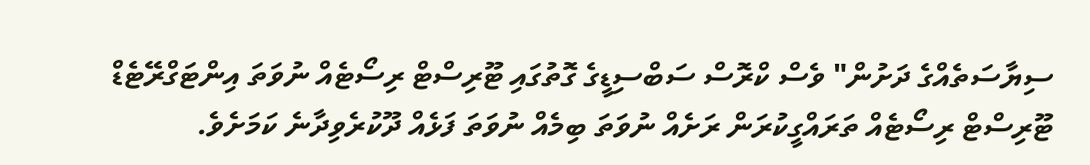ސިޔާސަތެއްގެ ދަށުން" ވެސް ކްރޮސް ސަބްސިޑީގެ ގޮތުގައި ޓޫރިސްޓް ރިސޯޓެއް ނުވަތަ އިންޓަގްރޭޓެޑް ޓޫރިސްޓް ރިސޯޓެއް ތަރައްގީކުރަން ރަށެއް ނުވަތަ ބިމެއް ނުވަތަ ފަޅެއް ދޫކުރެވިދާނެ ކަމަށެވެ.